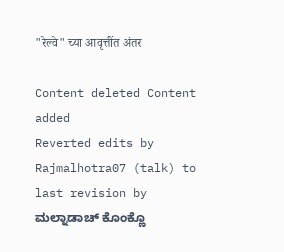"रेल्वे" च्या आवृत्तींत अंतर

Content deleted Content added
Reverted edits by Rajmalhotra07 (talk) to last revision by ಮಲ್ನಾಡಾಚ್ ಕೊಂಕ್ಣೊ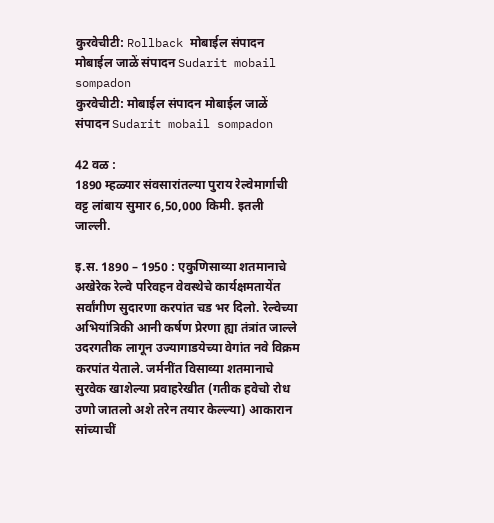कुरवेचीटी: Rollback मोबाईल संपादन मोबाईल जाळें संपादन Sudarit mobail sompadon
कुरवेचीटी: मोबाईल संपादन मोबाईल जाळें संपादन Sudarit mobail sompadon

42 वळ :
1890 म्हळ्यार संवसारांतल्या पुराय रेल्वेमार्गाची वट्ट लांबाय सुमार 6,50,000 किमी. इतली जाल्ली.

इ.स. 1890 – 1950 : एकुणिसाव्या शतमानाचे अखेरेक रेल्वे परिवहन वेवस्थेचे कार्यक्षमतायेंत सर्वांगीण सुदारणा करपांत चड भर दिलो. रेल्वेच्या अभियांत्रिकी आनी कर्षण प्रेरणा ह्या तंत्रांत जाल्ले उदरगतीक लागून उज्यागाडयेच्या वेगांत नवे विक्रम करपांत येताले. जर्मनींत विसाव्या शतमानाचे सुरवेक खाशेल्या प्रवाहरेखीत (गतीक हवेचो रोध उणो जातलो अशे तरेन तयार केल्ल्या) आकारान सांच्याचीं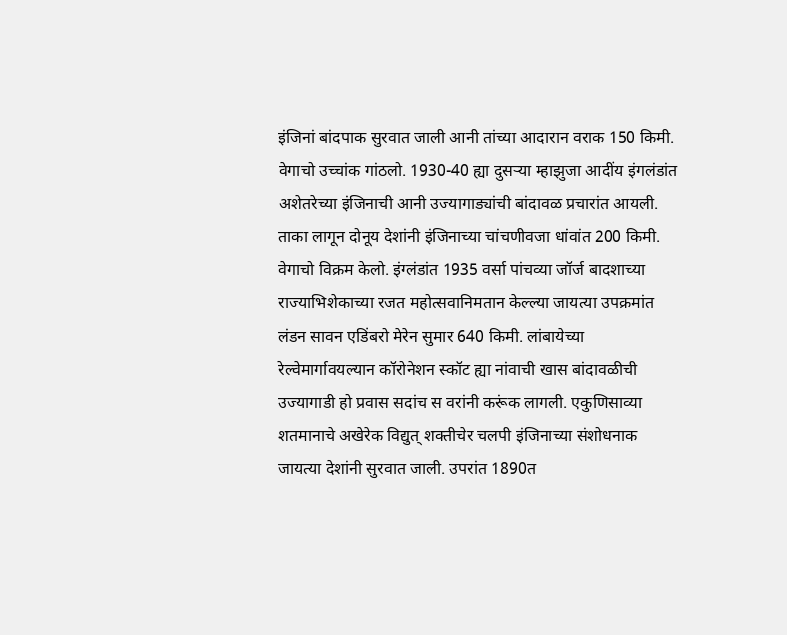इंजिनां बांदपाक सुरवात जाली आनी तांच्या आदारान वराक 150 किमी. वेगाचो उच्चांक गांठलो. 1930-40 ह्या दुसऱ्या म्हाझुजा आदींय इंगलंडांत अशेतरेच्या इंजिनाची आनी उज्यागाड्यांची बांदावळ प्रचारांत आयली. ताका लागून दोनूय देशांनी इंजिनाच्या चांचणीवजा धांवांत 200 किमी. वेगाचो विक्रम केलो. इंग्लंडांत 1935 वर्सा पांचव्या जॉर्ज बादशाच्या राज्याभिशेकाच्या रजत महोत्सवानिमतान केल्ल्या जायत्या उपक्रमांत लंडन सावन एडिंबरो मेरेन सुमार 640 किमी. लांबायेच्या रेल्वेमार्गावयल्यान कॉरोनेशन स्कॉट ह्या नांवाची खास बांदावळीची उज्यागाडी हो प्रवास सदांच स वरांनी करूंक लागली. एकुणिसाव्या शतमानाचे अखेरेक विद्युत् शक्तीचेर चलपी इंजिनाच्या संशोधनाक जायत्या देशांनी सुरवात जाली. उपरांत 1890त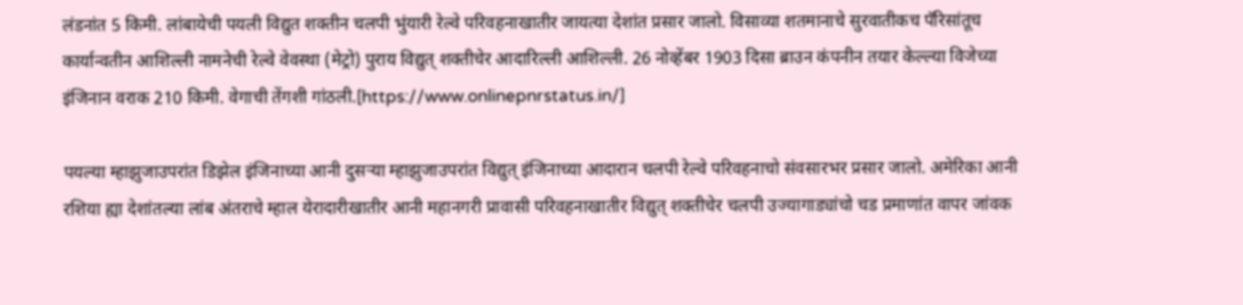लंडनांत 5 किमी. लांबायेची पयली विद्युत शक्तीन चलपी भुंयारी रेल्वे परिवहनाखातीर जायत्या देशांत प्रसार जालो. विसाव्या शतमानाचे सुरवातीकच पॅरिसांतूच कार्यान्वतीन आशिल्ली नामनेची रेल्वे वेवस्था (मेट्रो) पुराय विद्युत् शक्तीचेर आदारिल्ली आशिल्ली. 26 नोव्हेंबर 1903 दिसा ब्राउन कंपनीन तयार केल्ल्या विजेच्या इंजिनान वराक 210 किमी. वेगाची तेंगशी गांठली.[https://www.onlinepnrstatus.in/]

पयल्या म्हाझुजाउपरांत डिझेल इंजिनाच्या आनी दुसऱ्या म्हाझुजाउपरांत विद्युत् इंजिनाच्या आदारान चलपी रेल्वे परिवहनाचो संवसारभर प्रसार जालो. अमेरिका आनी रशिया ह्या देशांतल्या लांब अंतराचे म्हाल येरादारीखातीर आनी महानगरी प्रावासी परिवहनाखातीर विद्युत् शक्तीचेर चलपी उज्यागाड्यांचो चड प्रमाणांत वापर जांवक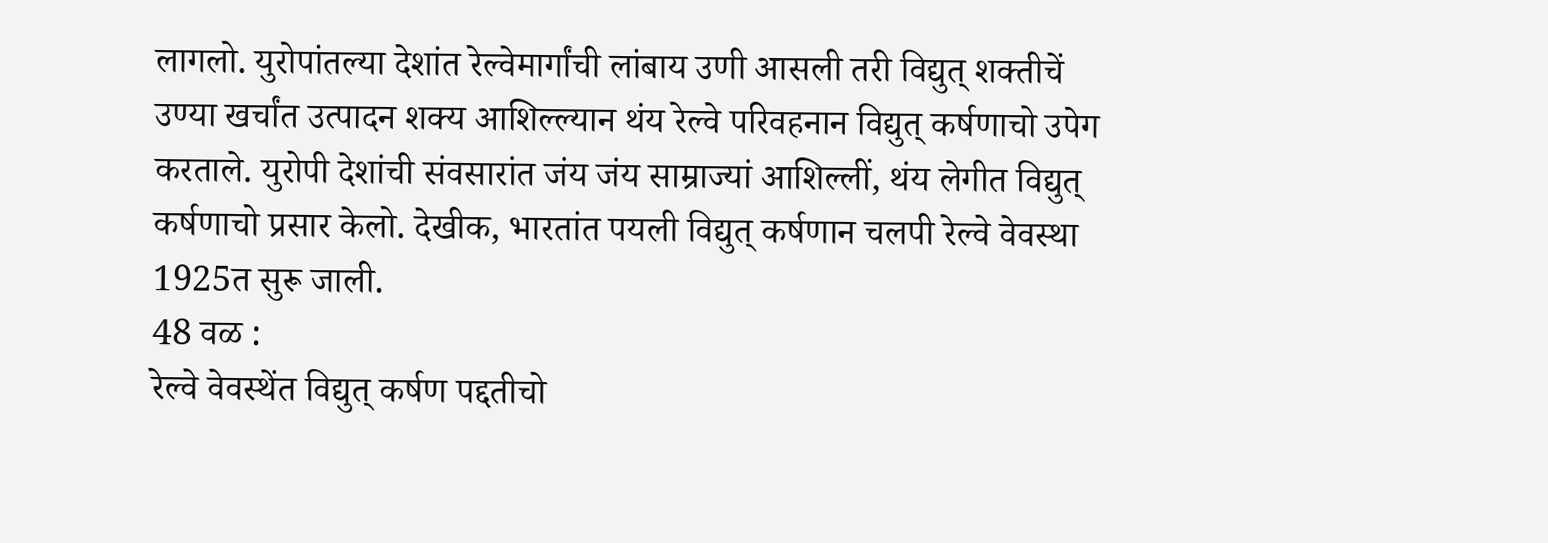लागलो. युरोपांतल्या देशांत रेल्वेमार्गांची लांबाय उणी आसली तरी विद्युत् शक्तीचें उण्या खर्चांत उत्पादन शक्य आशिल्ल्यान थंय रेल्वे परिवहनान विद्युत् कर्षणाचो उपेग करताले. युरोपी देशांची संवसारांत जंय जंय साम्राज्यां आशिल्लीं, थंय लेगीत विद्युत् कर्षणाचो प्रसार केलो. देखीक, भारतांत पयली विद्युत् कर्षणान चलपी रेल्वे वेवस्था 1925त सुरू जाली.
48 वळ :
रेल्वे वेवस्थेंत विद्युत् कर्षण पद्दतीचो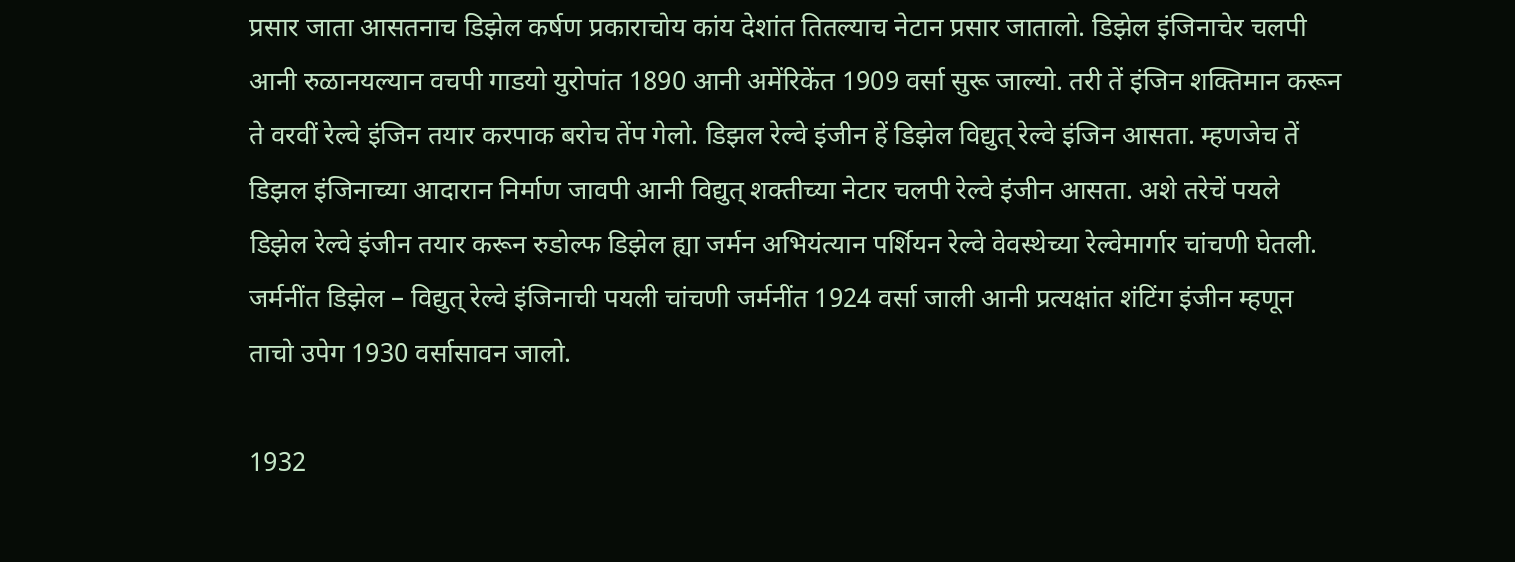प्रसार जाता आसतनाच डिझेल कर्षण प्रकाराचोय कांय देशांत तितल्याच नेटान प्रसार जातालो. डिझेल इंजिनाचेर चलपी आनी रुळानयल्यान वचपी गाडयो युरोपांत 1890 आनी अमेंरिकेंत 1909 वर्सा सुरू जाल्यो. तरी तें इंजिन शक्तिमान करून ते वरवीं रेल्वे इंजिन तयार करपाक बरोच तेंप गेलो. डिझल रेल्वे इंजीन हें डिझेल विद्युत् रेल्वे इंजिन आसता. म्हणजेच तें डिझल इंजिनाच्या आदारान निर्माण जावपी आनी विद्युत् शक्तीच्या नेटार चलपी रेल्वे इंजीन आसता. अशे तरेचें पयले डिझेल रेल्वे इंजीन तयार करून रुडोल्फ डिझेल ह्या जर्मन अभियंत्यान पर्शियन रेल्वे वेवस्थेच्या रेल्वेमार्गार चांचणी घेतली. जर्मनींत डिझेल – विद्युत् रेल्वे इंजिनाची पयली चांचणी जर्मनींत 1924 वर्सा जाली आनी प्रत्यक्षांत शंटिंग इंजीन म्हणून ताचो उपेग 1930 वर्सासावन जालो.

1932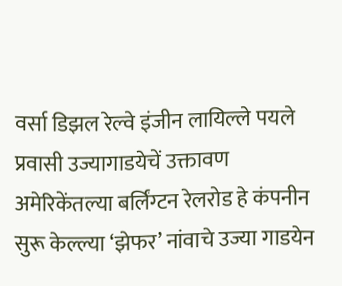वर्सा डिझल रेल्वे इंजीन लायिल्ले पयले प्रवासी उज्यागाडयेचें उक्तावण अमेरिकेंतल्या बर्लिंग्टन रेलरोड हे कंपनीन सुरू केल्ल्या ‘झेफर’ नांवाचे उज्या गाडयेन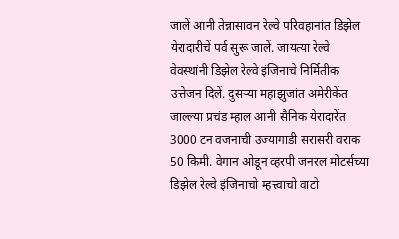जालें आनी तेन्नासावन रेल्वे परिवहानांत डिझेल येरादारीचें पर्व सुरू जालें. जायत्या रेल्वे वेवस्थांनी डिझेल रेल्वे इंजिनाचे निर्मितीक उत्तेजन दिलें. दुसऱ्या महाझुजांत अमेरीकेंत जाल्ल्या प्रचंड म्हाल आनी सैनिक येरादारेंत 3000 टन वजनाची उज्यागाडी सरासरी वराक 50 किमी. वेगान ओडून व्हरपी जनरल मोटर्सच्या डिझेल रेल्वे इंजिनाचो म्हत्त्वाचो वाटो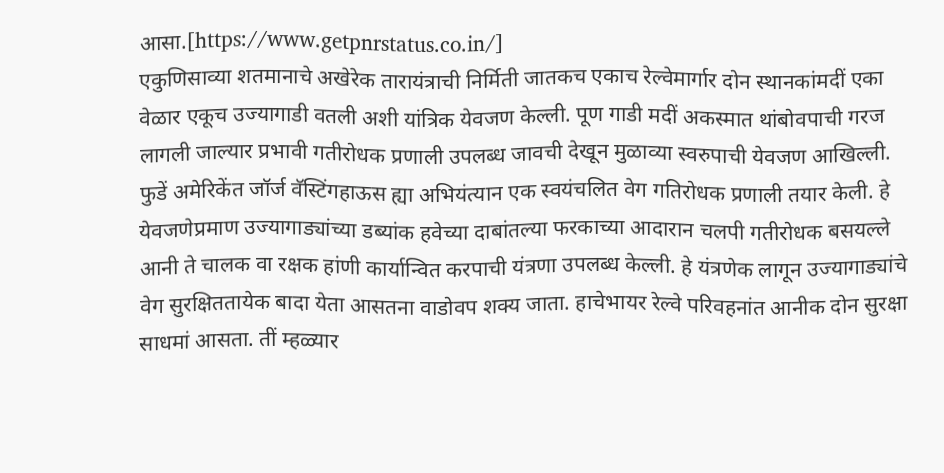आसा.[https://www.getpnrstatus.co.in/]
एकुणिसाव्या शतमानाचे अखेरेक तारायंत्राची निर्मिती जातकच एकाच रेल्वेमार्गार दोन स्थानकांमदीं एका वेळार एकूच उज्यागाडी वतली अशी यांत्रिक येवजण केल्ली. पूण गाडी मदीं अकस्मात थांबोवपाची गरज लागली जाल्यार प्रभावी गतीरोधक प्रणाली उपलब्ध जावची देखून मुळाव्या स्वरुपाची येवजण आखिल्ली. फुडें अमेरिकेंत जॉर्ज वॅस्टिंगहाऊस ह्या अभियंत्यान एक स्वयंचलित वेग गतिरोधक प्रणाली तयार केली. हे येवजणेप्रमाण उज्यागाड्यांच्या डब्यांक हवेच्या दाबांतल्या फरकाच्या आदारान चलपी गतीरोधक बसयल्ले आनी ते चालक वा रक्षक हांणी कार्यान्वित करपाची यंत्रणा उपलब्ध केल्ली. हे यंत्रणेक लागून उज्यागाड्यांचे वेग सुरक्षिततायेक बादा येता आसतना वाडोवप शक्य जाता. हाचेभायर रेल्वे परिवहनांत आनीक दोन सुरक्षा साधमां आसता. तीं म्हळ्यार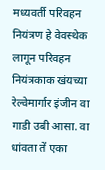मध्यवर्ती परिवहन नियंत्रण हे वेवस्थेक लागून परिवहन नियंत्रकाक खंयच्या रेल्वेमार्गार इंजीन वा गाडी उबी आसा. वा धांवता तें एका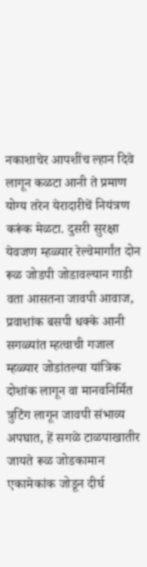नकाशाचेर आपशींच ल्हान दिवे लागून कळटा आनी ते प्रमाण योग्य तरेन येरादारीचें नियंत्रण करूंक मेळटा. दुसरी सुरक्षा येवजण म्हळ्यार रेल्वेमार्गांत दोन रूळ जोडपी जोडावल्यान गाडी वता आसतना जावपी आवाज, प्रवाशांक बसपी धक्के आनी सगळ्यांत म्हत्वाची गजाल म्हळ्यार जोडांतल्या यांत्रिक दोशांक लागून वा मानवनिर्मित त्रुटिंग लागून जावपी संभाव्य अपघात, हें सगळे टाळपाखातीर जायते रूळ जोडकामान एकामेकांक जोडून दीर्घ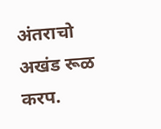अंतराचो अखंड रूळ करप.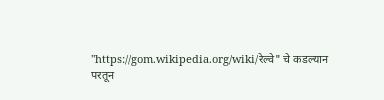"https://gom.wikipedia.org/wiki/रेल्वे" चे कडल्यान परतून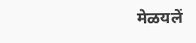मेळयलें